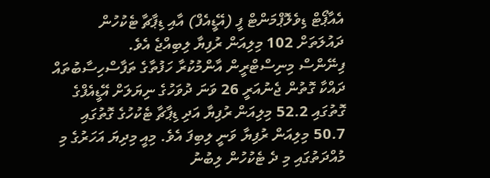އެއާޕޯޓް ޑިވެލޮޕްމަންޓް ފީ (އޭޑީއެފް) އާއި ޑިޕާޗާ ޓެކުހުން ދައުލަތަށް 102 މިލިއަން ރުފިޔާ ލިބިއްޖެ އެވެ.
ފިނޭންސް މިނިސްޓްރީން އާންމުކުރާ ހަފުތާގެ ތަފާސްހިސާބުތައް ދައްކާ ގޮތުން ޖެނުއަރީ 26 ވަނަ ދުވަހުގެ ނިޔަލަށް އޭޑީއެފްގެ ގޮތުގައި 52.2 މިލިއަން ރުފިޔާ އަދި ޑިޕާޗާ ޓެކުހުގެ ގޮތުގައި 50.7 މިލިއަން ރުފިޔާ ވަނީ ލިބިފަ އެވެ. މިއީ މިދިޔަ އަހަރުގެ މި މުއްދަތުގައި މި ދެ ޓެކުހުން ލިބުނު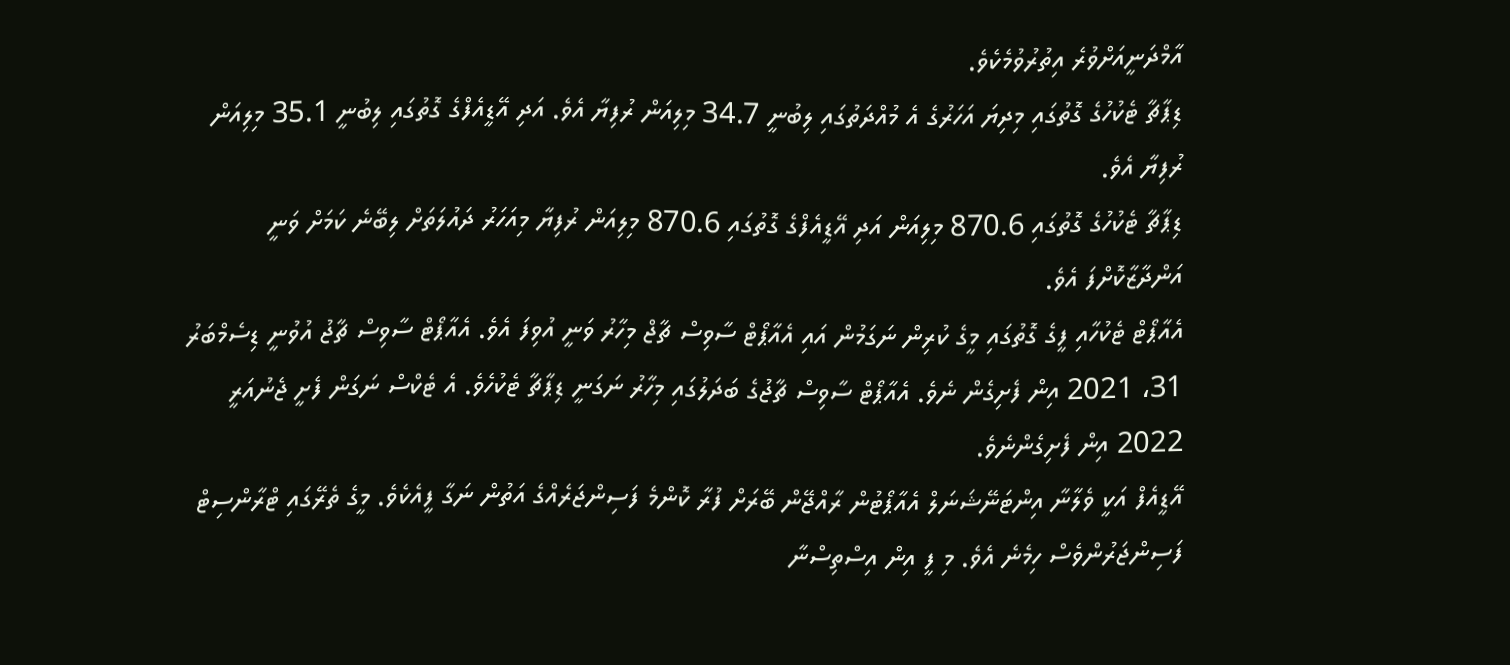އާމްދަނީއަށްވުރެ އިތުރުވުމެކެވެ.
ޑިޕާޗާ ޓެކުހުގެ ގޮތުގައި މިދިޔަ އަހަރުގެ އެ މުއްދަތުގައި ލިބުނީ 34.7 މިލިއަން ރުފިޔާ އެވެ. އަދި އޭޑީއެފްގެ ގޮތުގައި ލިބުނީ 35.1 މިލިއަން ރުފިޔާ އެވެ.
ޑިޕާޗާ ޓެކުހުގެ ގޮތުގައި 870.6 މިލިއަން އަދި އޭޑީއެފްގެ ގޮތުގައި 870.6 މިލިއަން ރުފިޔާ މިއަހަރު ދައުލަތަށް ލިބޭނެ ކަމަށް ވަނީ އަންދާޒާކޮށްފަ އެވެ.
އެއާޕޯޓް ޓެކުހާއި ފީގެ ގޮތުގައި މީގެ ކުރިން ނަގަމުން އައި އެއާޕޯޓް ސާވިސް ޗާޖް މިހާރު ވަނީ އުވިފަ އެވެ. އެއާޕޯޓް ސާވިސް ޗާޖު އުވުނީ ޑިސެމްބަރު 31، 2021 އިން ފެށިގެން ނެވެ. އެއާޕޯޓް ސާވިސް ޗާޖުގެ ބަދަލުގައި މިހާރު ނަގަނީ ޑިޕާޗާ ޓެކުހެވެ. އެ ޓެކްސް ނަގަން ފެށީ ޖެނުއަރީ 2022 އިން ފެށިގެންނެވެ.
އޭޑީއެފް އަކީ ވެލާނާ އިންޓަނޭޝަނަލް އެއާޕޯޓުން ރާއްޖޭން ބޭރަށް ފުރާ ކޮންމެ ފަސިންޖަރެއްގެ އަތުން ނަގާ ފީއެކެވެ. މީގެ ތެރޭގައި ޓްރާންސިޓް ފަސިންޖަރުންވެސް ހިމެނެ އެވެ. މި ފީ އިން އިސްތިސްނާ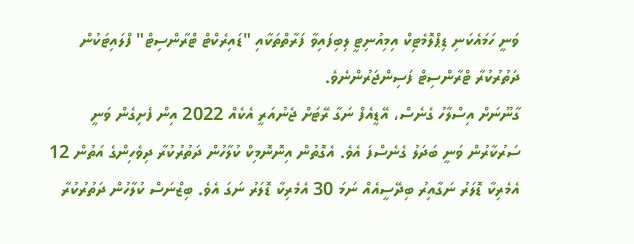ވަނީ ހަމައެކަނި ޑިޕްލޮމެޓިކް އިމިއުނިޓީ ލިބިފައިވާ ފަރާތްތަކާއި "ޑައިރެކްޓް ޓްރާންސިޓް" ފްލައިޓަކުން ދަތުރުކުރާ ޓްރާންސިޓް ފަސިންޖަރުންނެވެ.
ގާނޫނަށް އިސްލާހު ގެނެސް، އޭޑީއެފް ނަގާ ރޭޓަށް ޖެނުއަރީ އެކެއް 2022 އިން ފެށިގެން ވަނީ ސަރުކާރުން ވަނީ ބަދަލު ގެނެސްފަ އެވެ. އެގޮތުން އިނޮނޮމިކް ކުލާހުން ދަތުރުކުރާ ދިވެހިންގެ އަތުން 12 އެމެރިކާ ޑޮލަރު ނަގާއިރު ބިދޭސީއެއް ނަމަ 30 އެމެރިކާ ޑޮލަރު ނަގަ އެވެ. ބިޒްނަސް ކުލާހުން ދަތުރުކުރާ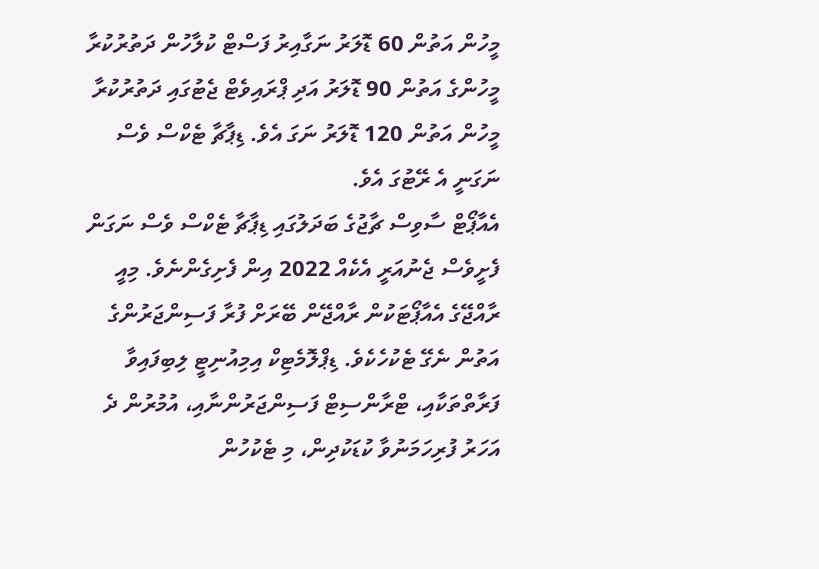މީހުން އަތުން 60 ޑޮލަރު ނަގާއިރު ފަސްޓް ކުލާހުން ދަތުރުކުރާ މީހުންގެ އަތުން 90 ޑޮލަރު އަދި ޕްރައިވެޓް ޖެޓުގައި ދަތުރުކުރާ މީހުން އަތުން 120 ޑޮލަރު ނަގަ އެވެ. ޑިޕާޗާ ޓެކްސް ވެސް ނަގަނީ އެ ރޭޓުގަ އެވެ.
އެއާޕޯޓް ސާވިސް ޗާޖުގެ ބަދަލުގައި ޑިޕާޗާ ޓެކްސް ވެސް ނަގަން ފެށީވެސް ޖެނުއަރީ އެކެއް 2022 އިން ފެށިގެންނެވެ. މިއީ ރާއްޖޭގެ އެއާޕޯޓަކުން ރާއްޖޭން ބޭރަށް ފުރާ ފަސިންޖަރުންގެ އަތުން ނެގޭ ޓެކުހެކެވެ. ޑިޕްލޮމެޓިކް އިމިއުނިޓީ ލިބިފައިވާ ފަރާތްތަކާއި، ޓްރާންސިޓް ފަސިންޖަރުންނާއި، އުމުރުން ދެ އަހަރު ފުރިހަމަނުވާ ކުޑަކުދިން، މި ޓެކުހުން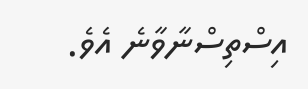އިސްތިސްނާވާނެ އެވެ.